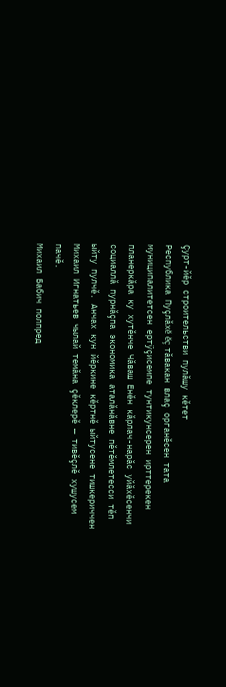Çурт-йĕр строительстви пулăшу кĕтет
Республика Пуçлăхĕ ĕç тăвакан влаç органĕсен тата муниципалитетсен ертÿçисемпе тунтикунсерен ирттерекен планеркăра ку хутĕнче Чăваш Енĕн кăрлач-нарăс уйăхĕсенчи социаллă пурнăçпа экономика аталăнăвне пĕтĕмлетесси тĕп ыйту пулчĕ. Анчах кун йĕркине кĕртнĕ ыйтусене тишкериччен Михаил Игнатьев чылай темăна çĕклерĕ — тивĕçлĕ хушусем пачĕ.
Михаил Бабич полпред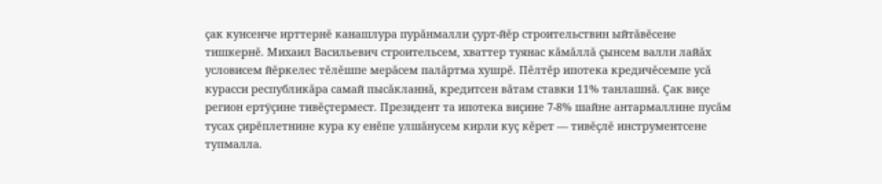çак кунсенче ирттернĕ канашлура пурăнмалли çурт-йĕр строительствин ыйтăвĕсене тишкернĕ. Михаил Васильевич строительсем, хваттер туянас кăмăллă çынсем валли лайăх условисем йĕркелес тĕлĕшпе мерăсем палăртма хушрĕ. Пĕлтĕр ипотека кредичĕсемпе усă курасси республикăра самай пысăкланнă, кредитсен вăтам ставки 11% танлашнă. Çак виçе регион ертÿçине тивĕçтермест. Президент та ипотека виçине 7-8% шайне антармаллине пусăм тусах çирĕплетнине кура ку енĕпе улшăнусем кирли куç кĕрет — тивĕçлĕ инструментсене тупмалла.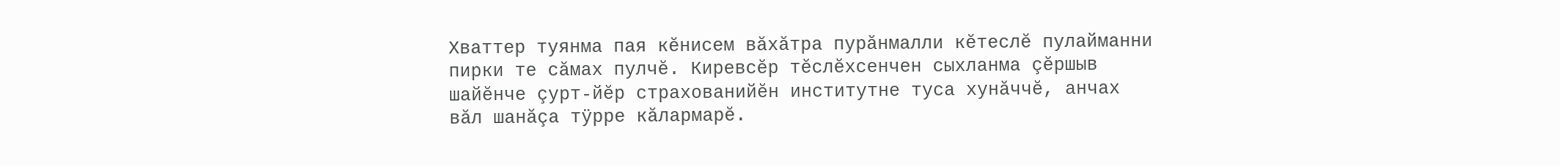Хваттер туянма пая кĕнисем вăхăтра пурăнмалли кĕтеслĕ пулайманни пирки те сăмах пулчĕ. Киревсĕр тĕслĕхсенчен сыхланма çĕршыв шайĕнче çурт-йĕр страхованийĕн институтне туса хунăччĕ, анчах вăл шанăçа тÿрре кăлармарĕ.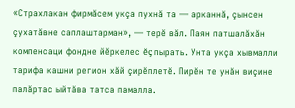«Страхлакан фирмăсем укçа пухнă та — арканнă, çынсен çухатăвне саплаштарман», — терĕ вăл. Паян патшалăхăн компенсаци фондне йĕркелес ĕç пырать. Унта укçа хывмалли тарифа кашни регион хăй çирĕплетĕ. Пирĕн те унăн виçине палăртас ыйтăва татса памалла.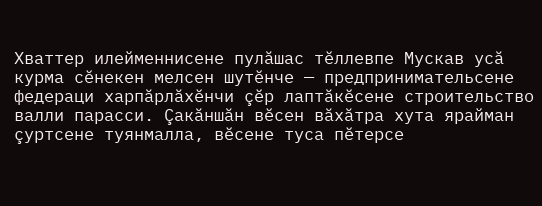Хваттер илейменнисене пулăшас тĕллевпе Мускав усă курма сĕнекен мелсен шутĕнче — предпринимательсене федераци харпăрлăхĕнчи çĕр лаптăкĕсене строительство валли парасси. Çакăншăн вĕсен вăхăтра хута ярайман çуртсене туянмалла, вĕсене туса пĕтерсе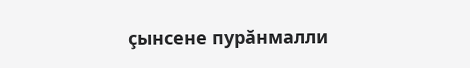çынсене пурăнмалли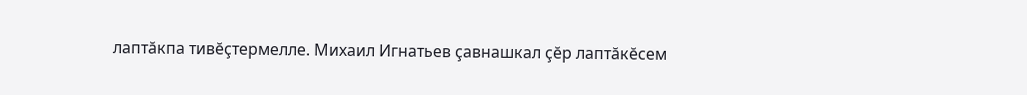лаптăкпа тивĕçтермелле. Михаил Игнатьев çавнашкал çĕр лаптăкĕсем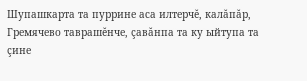Шупашкарта та пуррине аса илтерчĕ, калăпăр, Гремячево таврашĕнче, çавăнпа та ку ыйтупа та çине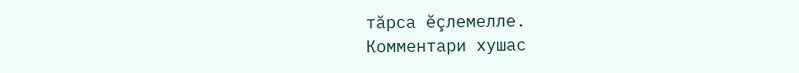тăрса ĕçлемелле.
Комментари хушас